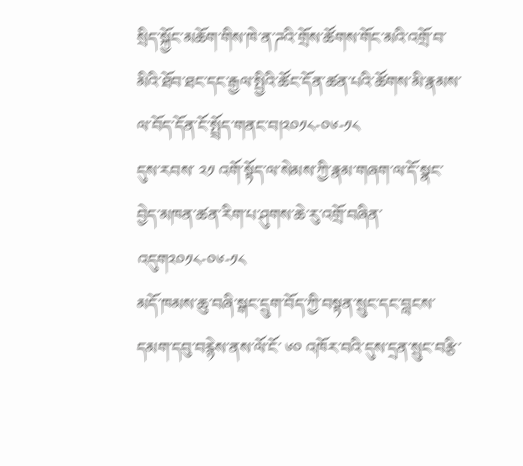སྲིད་སྐྱོང་མཆོག་གིས་ཁེ་ན་ཌའི་གྲོས་ཚོགས་གོང་མའི་འགྲོ་བ་མིའི་ཐོབ་ཐང་དང་རྒྱལ་སྤྱིའི་ཚོང་དོན་ཚན་པའི་ཚོགས་མི་རྣམས་ལ་བོད་དོན་ངོ་སྤྲོད་གནང་བ།༢༠༡༨-༠༦-༡༨
དུས་རབས་ ༢༡ འགོ་སྟོད་ལ་སེམས་ཀྱི་རྣམ་གཞག་ལ་དོ་སྣང་བྱེད་མཁན་ཚན་རིག་པ་ཤུགས་ཆེ་རུ་འགྲོ་བཞིན་འདུག༢༠༡༨-༠༦-༡༨
མདོ་ཁམས་ཆུ་བཞི་སྒང་དྲུག་བོད་ཀྱི་བསྟན་སྲུང་དང་བླངས་དམག་དབུ་བརྙེས་ནས་ལོ་ངོ་ ༦༠ འཁོར་བའི་དུས་དྲན་སྲུང་བརྩི་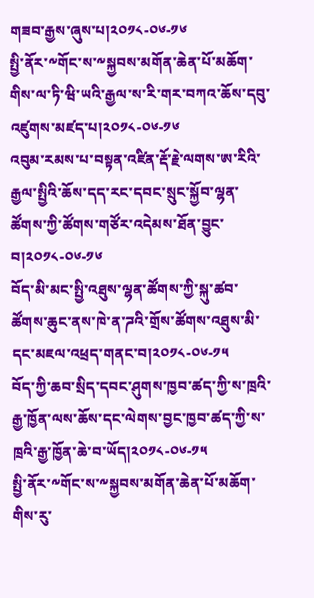གཟབ་རྒྱས་ཞུས་པ།༢༠༡༨-༠༦-༡༦
སྤྱི་ནོར་༸གོང་ས་༸སྐྱབས་མགོན་ཆེན་པོ་མཆོག་གིས་ལ་ཏི་ཝི་ཡའི་རྒྱལ་ས་རི་གར་བཀའ་ཆོས་དབུ་འཛུགས་མཛད་པ།༢༠༡༨-༠༦-༡༦
འབུམ་རམས་པ་བསྟན་འཛིན་རྡོ་རྗེ་ལགས་ཨ་རིའི་རྒྱལ་སྤྱིའི་ཆོས་དད་རང་དབང་སྲུང་སྐྱོབ་ལྷན་ཚོགས་ཀྱི་ཚོགས་གཙོར་འདེམས་ཐོན་བྱུང་བ།༢༠༡༨-༠༦-༡༦
བོད་མི་མང་སྤྱི་འཐུས་ལྷན་ཚོགས་ཀྱི་སྐུ་ཚབ་ཚོགས་ཆུང་ནས་ཁེ་ན་ཌའི་གྲོས་ཚོགས་འཐུས་མི་དང་མཇལ་འཕྲད་གནང་བ།༢༠༡༨-༠༦-༡༥
བོད་ཀྱི་ཆབ་སྲིད་དབང་ཤུགས་ཁྱབ་ཚད་ཀྱི་ས་ཁྲའི་རྒྱ་ཁྱོན་ལས་ཆོས་དང་ལེགས་བྱང་ཁྱབ་ཚད་ཀྱི་ས་ཁྲའི་རྒྱ་ཁྱོན་ཆེ་བ་ཡོད།༢༠༡༨-༠༦-༡༥
སྤྱི་ནོར་༸གོང་ས་༸སྐྱབས་མགོན་ཆེན་པོ་མཆོག་གིས་རུ་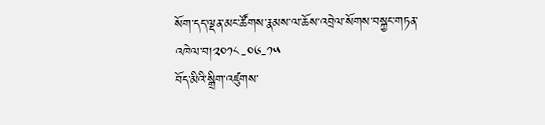སོག་དད་ལྡན་མང་ཚོགས་རྣམས་ལ་ཆོས་འབྲེལ་སོགས་བསྐྱང་གཏན་འཁེལ་བ།༢༠༡༨-༠༦-༡༥
བོད་མིའི་སྒྲིག་འཛུགས་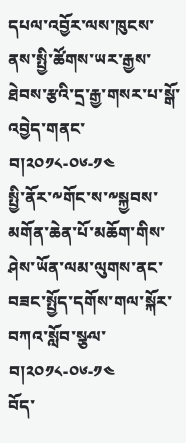དཔལ་འབྱོར་ལས་ཁུངས་ནས་སྤྱི་ཚོགས་ཡར་རྒྱས་ཐེབས་རྩའི་དྲ་རྒྱ་གསར་པ་སྒོ་འབྱེད་གནང་བ།༢༠༡༨-༠༦-༡༤
སྤྱི་ནོར་༸གོང་ས་༸སྐྱབས་མགོན་ཆེན་པོ་མཆོག་གིས་ཤེས་ཡོན་ལམ་ལུགས་ནང་བཟང་སྤྱོད་དགོས་གལ་སྐོར་བཀའ་སློབ་སྩལ་བ།༢༠༡༨-༠༦-༡༤
བོད་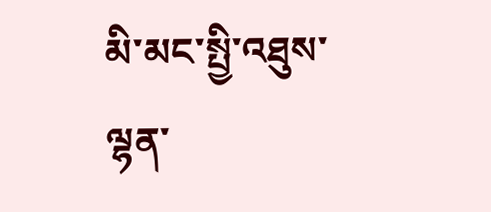མི་མང་སྤྱི་འཐུས་ལྷན་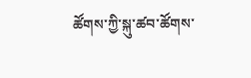ཚོགས་ཀྱི་སྐུ་ཚབ་ཚོགས་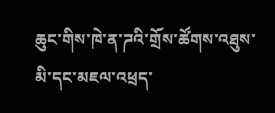ཆུང་གིས་ཁེ་ན་ཌའི་གྲོས་ཚོགས་འཐུས་མི་དང་མཇལ་འཕྲད་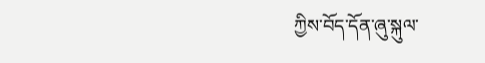ཀྱིས་བོད་དོན་ཞུ་སྐུལ་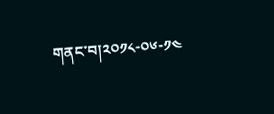གནང་བ།༢༠༡༨-༠༦-༡༤